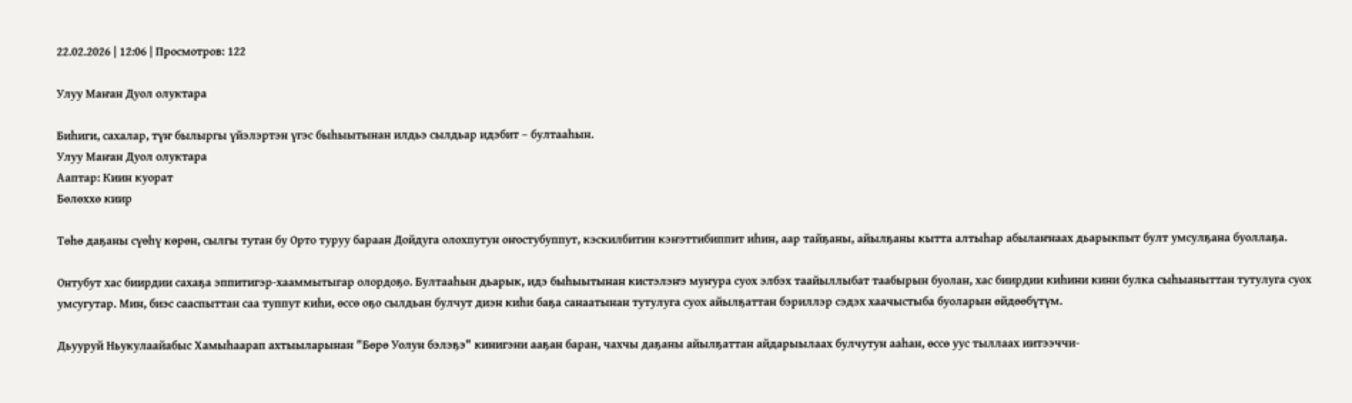22.02.2026 | 12:06 | Просмотров: 122

Улуу Маҥан Дуол олуктара

Биһиги, сахалар, түҥ былыргы үйэлэртэн үгэс быһыытынан илдьэ сылдьар идэбит – бултааһын.
Улуу Маҥан Дуол олуктара
Ааптар: Киин куорат
Бөлөххө киир

Төһө даҕаны сүөһү көрөн, сылгы тутан бу Орто туруу бараан Дойдуга олохпутун оҥостубуппут, кэскилбитин кэҥэттибиппит иһин, аар тайҕаны, айылҕаны кытта алтыһар абылаҥнаах дьарыкпыт булт умсулҕана буоллаҕа.

Онтубут хас биирдии сахаҕа эппитигэр-хааммытыгар олордоҕо. Бултааһын дьарык, идэ быһыытынан кистэлэҥэ муҥура суох элбэх таайыллыбат таабырын буолан, хас биирдии киһини кини булка сыһыаныттан тутулуга суох умсугутар. Мин, биэс сааспыттан саа туппут киһи, өссө оҕо сылдьан булчут диэн киһи баҕа санаатынан тутулуга суох айылҕаттан бэриллэр сэдэх хаачыстыба буоларын өйдөөбүтүм.

Дьууруй Ньукулаайабыс Хамыһаарап ахтыыларынан "Бөрө Уолун бэлэҕэ" кинигэни ааҕан баран, чахчы даҕаны айылҕаттан айдарыылаах булчутун ааһан, өссө уус тыллаах иитээччи-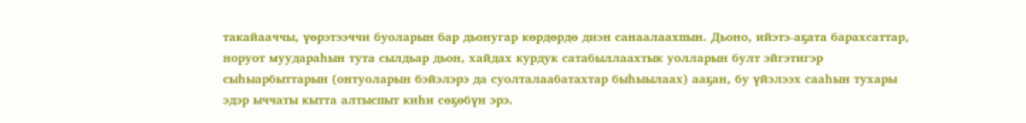такайааччы, үөрэтээччи буоларын бар дьонугар көрдөрдө диэн санаалаахпын. Дьоно, ийэтэ-аҕата барахсаттар, норуот муудараһын тута сылдьар дьон, хайдах курдук сатабыллаахтык уолларын булт эйгэтигэр сыһыарбыттарын (онтуоларын бэйэлэрэ да суолталаабатахтар быһыылаах) ааҕан, бу үйэлээх сааһын тухары эдэр ыччаты кытта алтыспыт киһи сөҕөбүн эрэ.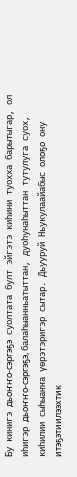Бу кинигэ дьоҥҥо-сэргэҕэ суолтата булт эйгэтэ киһини туохха барытыгар, ол иһигэр дьоҥҥо-сэргэҕэ, балаһыанньатыттан, дуоһунаһыттан тутулуга суох, киһилии сыһыаҥҥа үөрэтэригэр сытар. Дьууруй Ньукулаайабыс олоҕо ону итэҕэтиилээхтик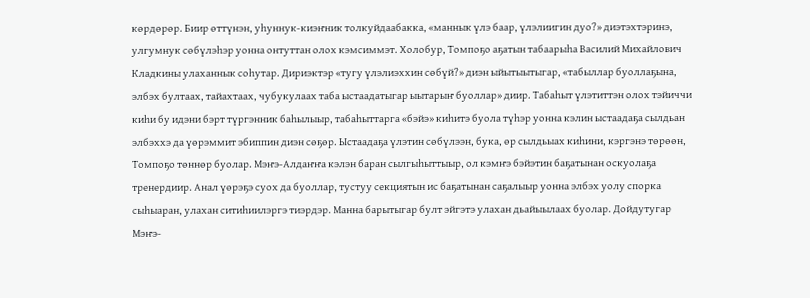көрдөрөр. Биир өттүнэн, уһуннук-киэҥник толкуйдаабакка, «маннык үлэ баар, үлэлиигин дуо?» диэтэхтэринэ, улгумнук сөбүлэһэр уонна онтуттан олох кэмсиммэт. Холобур, Томпоҕо аҕатын табаарыһа Василий Михайлович Кладкины улаханнык соһутар. Дириэктэр «тугу үлэлиэххин сөбүй?» диэн ыйытыытыгар, «табыллар буоллаҕына, элбэх бултаах, тайахтаах, чубукулаах таба ыстаадатыгар ыытарыҥ буоллар» диир. Табаһыт үлэтиттэн олох тэйиччи киһи бу идэни бэрт түргэнник баһылыыр, табаһыттарга «бэйэ» киһитэ буола түһэр уонна кэлин ыстаадаҕа сылдьан элбэххэ да үөрэммит эбиппин диэн сөҕөр. Ыстаадаҕа үлэтин сөбүлээн, бука, өр сылдьыах киһини, кэргэнэ төрөөн, Томпоҕо төннөр буолар. Мэҥэ-Алдаҥҥа кэлэн баран сылгыһыттыыр, ол кэмҥэ бэйэтин баҕатынан оскуолаҕа тренердиир. Анал үөрэҕэ суох да буоллар, тустуу секциятын ис баҕатынан саҕалыыр уонна элбэх уолу спорка сыһыаран, улахан ситиһиилэргэ тиэрдэр. Манна барытыгар булт эйгэтэ улахан дьайыылаах буолар. Дойдутугар Мэҥэ-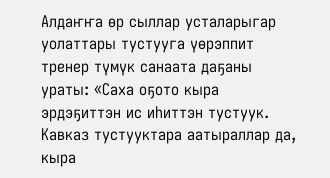Алдаҥҥа өр сыллар усталарыгар уолаттары тустууга үөрэппит тренер түмүк санаата даҕаны ураты: «Саха оҕото кыра эрдэҕиттэн ис иһиттэн тустуук. Кавказ тустууктара аатыраллар да, кыра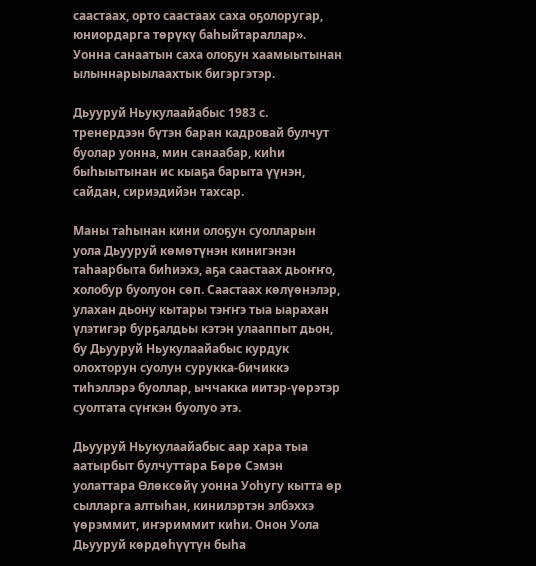саастаах, орто саастаах саха оҕолоругар, юниордарга төрүкү баһыйтараллар». Уонна санаатын саха олоҕун хаамыытынан ылыннарыылаахтык бигэргэтэр.

Дьууруй Ньукулаайабыс 1983 с. тренердээн бүтэн баран кадровай булчут буолар уонна, мин санаабар, киһи быһыытынан ис кыаҕа барыта үүнэн, сайдан, сириэдийэн тахсар.

Маны таһынан кини олоҕун суолларын уола Дьууруй көмөтүнэн кинигэнэн таһаарбыта биһиэхэ, аҕа саастаах дьоҥҥо, холобур буолуон сөп. Саастаах көлүөнэлэр, улахан дьону кытары тэҥҥэ тыа ыарахан үлэтигэр бурҕалдьы кэтэн улааппыт дьон, бу Дьууруй Ньукулаайабыс курдук олохторун суолун сурукка-бичиккэ тиһэллэрэ буоллар, ыччакка иитэр-үөрэтэр суолтата сүҥкэн буолуо этэ.

Дьууруй Ньукулаайабыс аар хара тыа аатырбыт булчуттара Бөрө Сэмэн уолаттара Өлөксөйү уонна Уоһугу кытта өр сылларга алтыһан, кинилэртэн элбэххэ үөрэммит, иҥэриммит киһи. Онон Уола Дьууруй көрдөһүүтүн быһа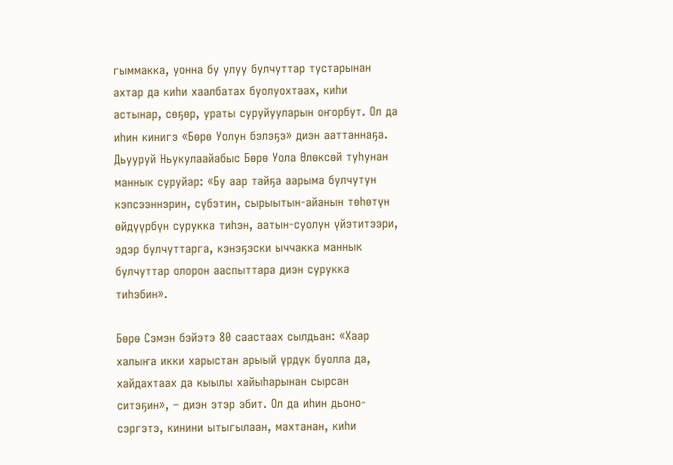гыммакка, уонна бу улуу булчуттар тустарынан ахтар да киһи хаалбатах буолуохтаах, киһи астынар, сөҕөр, ураты суруйууларын оҥорбут. Ол да иһин кинигэ «Бөрө Уолун бэлэҕэ» диэн ааттаннаҕа. Дьууруй Ньукулаайабыс Бөрө Уола Өлөксөй туһунан маннык суруйар: «Бу аар тайҕа аарыма булчутун кэпсээннэрин, сүбэтин, сырыытын-айанын төһөтүн өйдүүрбүн сурукка тиһэн, аатын-суолун үйэтитээри, эдэр булчуттарга, кэнэҕэски ыччакка маннык булчуттар олорон ааспыттара диэн сурукка тиһэбин».

Бөрө Сэмэн бэйэтэ 80 саастаах сылдьан: «Хаар халыҥа икки харыстан арыый үрдүк буолла да, хайдахтаах да кыылы хайыһарынан сырсан ситэҕин», – диэн этэр эбит. Ол да иһин дьоно-сэргэтэ, кинини ытыгылаан, махтанан, киһи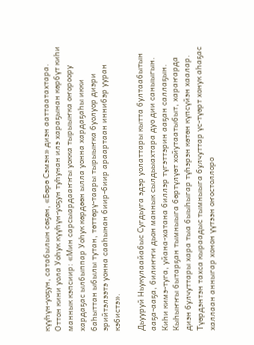күүһүн-уоҕун, сатабылын сөҕөн, «Бөрө Сэмэн» диэн ааттаатахтара. Оттон кини уола Уоһук күүһүн-уоҕун туһунан илэ хараҕынан көрбүт киһи маннык кэпсиир: «Мин сарсыардааҥҥы уокка тырыыҥка оҥороору хардаҕас ылбыппар Уоһук көрдөөн ылла уонна хардаҕаһы икки баһыттан ыбылы тутан, төттөрү-таары тырыыҥка буолуор диэри эрийтэлээтэ уонна сааһынан биир-биир араартаан иннибэр ууран кэбистэ».

Дьууруй Ньукулаайабыс Сугдьуга эдэр уолаттары кытта бултаабытын ааҕа-ааҕа, билиҥҥи дьон маннык сылдьыахтара дуо дии саныыгын. Киһи кимэ-туга, уйана-хатана биллэр түгэттэрин ааҕан саллаҕын. Кыһыҥҥы бытарҕан тымныыга бөртүлүөт хойутаатыбыт, хараҥарда диэн булчуттары хара тыа быыһыгар түһэрэн көтөн күпсүйэн хаалар. Түөрдэнтэн тахса кыраадыс тымныыга булчуттар үс-түөрт хонук аһаҕас халлаан анныгар хонон үүтээн оҥостоллоро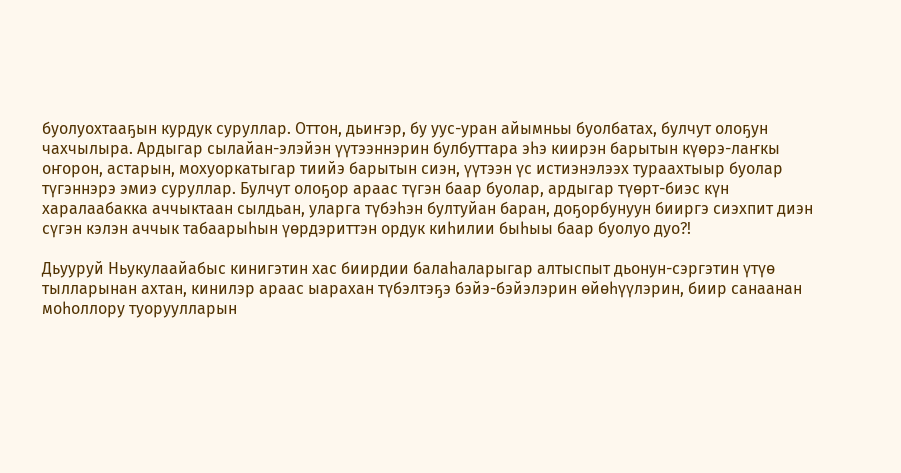буолуохтааҕын курдук суруллар. Оттон, дьиҥэр, бу уус-уран айымньы буолбатах, булчут олоҕун чахчылыра. Ардыгар сылайан-элэйэн үүтээннэрин булбуттара эһэ киирэн барытын күөрэ-лаҥкы оҥорон, астарын, мохуоркатыгар тиийэ барытын сиэн, үүтээн үс истиэнэлээх тураахтыыр буолар түгэннэрэ эмиэ суруллар. Булчут олоҕор араас түгэн баар буолар, ардыгар түөрт-биэс күн харалаабакка аччыктаан сылдьан, уларга түбэһэн бултуйан баран, доҕорбунуун бииргэ сиэхпит диэн сүгэн кэлэн аччык табаарыһын үөрдэриттэн ордук киһилии быһыы баар буолуо дуо?!

Дьууруй Ньукулаайабыс кинигэтин хас биирдии балаһаларыгар алтыспыт дьонун-сэргэтин үтүө тылларынан ахтан, кинилэр араас ыарахан түбэлтэҕэ бэйэ-бэйэлэрин өйөһүүлэрин, биир санаанан моһоллору туоруулларын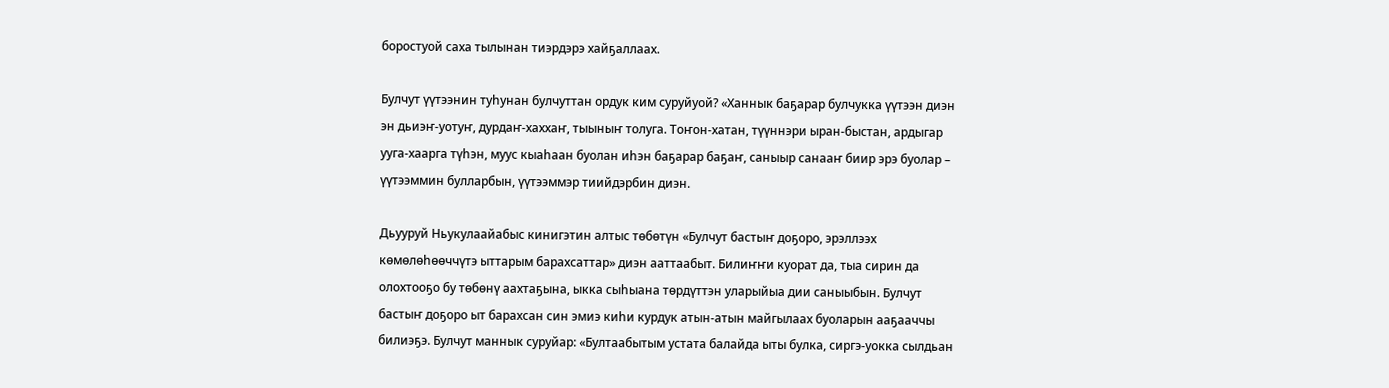боростуой саха тылынан тиэрдэрэ хайҕаллаах.

Булчут үүтээнин туһунан булчуттан ордук ким суруйуой? «Ханнык баҕарар булчукка үүтээн диэн эн дьиэҥ-уотуҥ, дурдаҥ-хаххаҥ, тыыныҥ толуга. Тоҥон-хатан, түүннэри ыран-быстан, ардыгар ууга-хаарга түһэн, муус кыаһаан буолан иһэн баҕарар баҕаҥ, саныыр санааҥ биир эрэ буолар – үүтээммин булларбын, үүтээммэр тиийдэрбин диэн.

Дьууруй Ньукулаайабыс кинигэтин алтыс төбөтүн «Булчут бастыҥ доҕоро, эрэллээх көмөлөһөөччүтэ ыттарым барахсаттар» диэн ааттаабыт. Билиҥҥи куорат да, тыа сирин да олохтооҕо бу төбөнү аахтаҕына, ыкка сыһыана төрдүттэн уларыйыа дии саныыбын. Булчут бастыҥ доҕоро ыт барахсан син эмиэ киһи курдук атын-атын майгылаах буоларын ааҕааччы билиэҕэ. Булчут маннык суруйар: «Бултаабытым устата балайда ыты булка, сиргэ-уокка сылдьан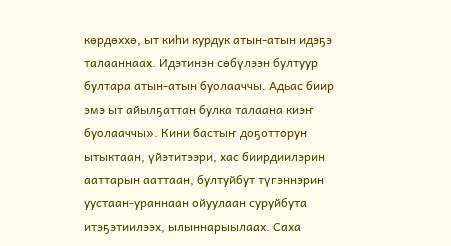көрдөххө, ыт киһи курдук атын-атын идэҕэ талааннаах. Идэтинэн сөбүлээн бултуур бултара атын-атын буолааччы. Адьас биир эмэ ыт айылҕаттан булка талаана киэҥ буолааччы». Кини бастыҥ доҕотторун ытыктаан, үйэтитээри, хас биирдиилэрин ааттарын ааттаан, бултуйбут түгэннэрин уустаан-ураннаан ойуулаан суруйбута итэҕэтиилээх, ылыннарыылаах. Саха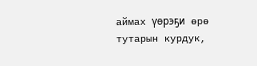аймах үөрэҕи өрө тутарын курдук,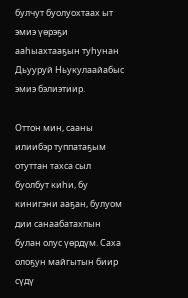булчут буолуохтаах ыт эмиэ үөрэҕи ааһыахтааҕын туһунан Дьууруй Ньукулаайабыс эмиэ бэлиэтиир.

Оттон мин, сааны илиибэр туппатаҕым отуттан тахса сыл буолбут киһи, бу кинигэни ааҕан, булуом дии санаабатахпын булан олус үөрдүм. Саха олоҕун майгытын биир сүдү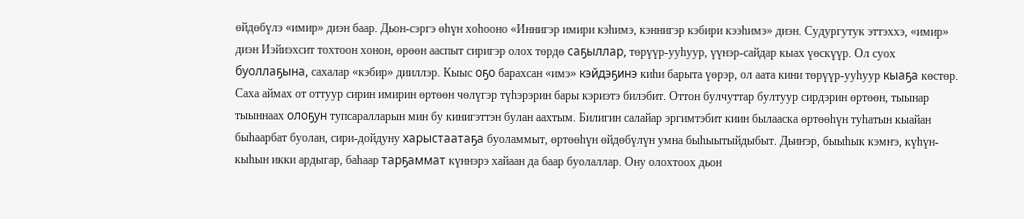өйдөбүлэ «имир» диэн баар. Дьон-сэргэ өһүн хоһооно «Иннигэр имири кэһимэ, кэннигэр кэбири кээһимэ» диэн. Судургутук эттэххэ, «имир» диэн Иэйиэхсит тохтоон хонон, өрөөн ааспыт сиригэр олох төрдө саҕыллар, төрүүр-ууһуур, үүнэр-сайдар кыах үөскүүр. Ол суох буоллаҕына, сахалар «кэбир» дииллэр. Кыыс оҕо барахсан «имэ» кэйдэҕинэ киһи барыта үөрэр, ол аата кини төрүүр-ууһуур кыаҕа көстөр. Саха аймах от оттуур сирин имирин өртөөн чөлүгэр түһэрэрин бары кэриэтэ билэбит. Оттон булчуттар бултуур сирдэрин өртөөн, тыынар тыыннаах олоҕун тупсаралларын мин бу кинигэттэн булан аахтым. Билигин салайар эргимтэбит киин былааска өртөөһүн туһатын кыайан быһаарбат буолан, сири-дойдуну харыстаатаҕа буоламмыт, өртөөһүн өйдөбүлүн умна быһыытыйдыбыт. Дьиҥэр, быыһык кэмҥэ, күһүн-кыһын икки ардыгар, баһаар тарҕаммат күннэрэ хайаан да баар буолаллар. Ону олохтоох дьон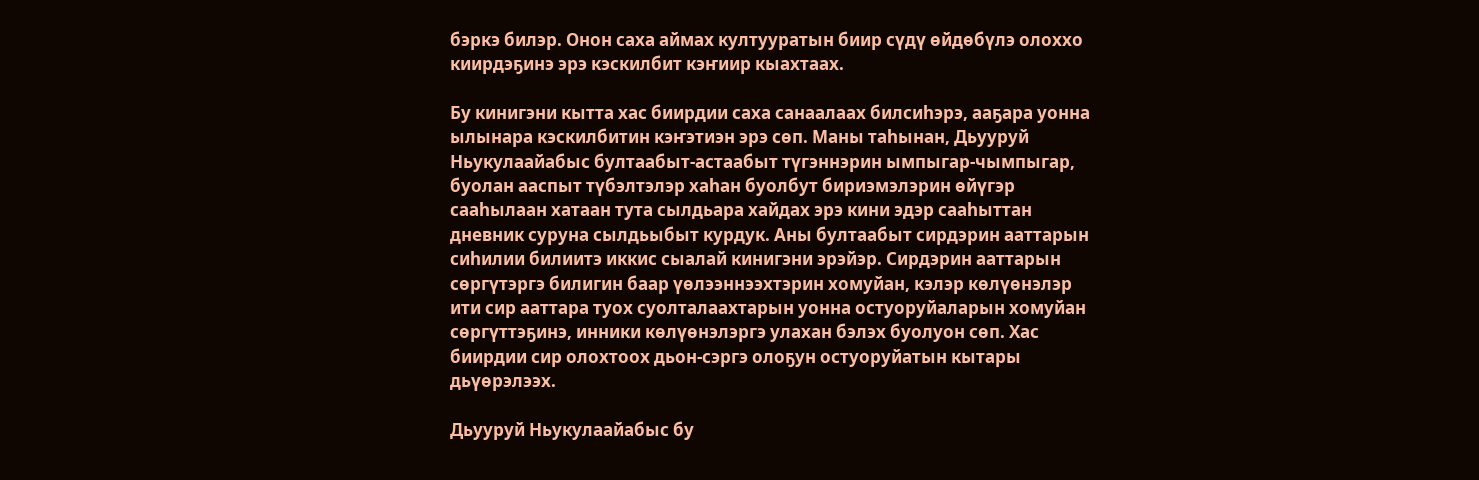бэркэ билэр. Онон саха аймах култууратын биир сүдү өйдөбүлэ олоххо киирдэҕинэ эрэ кэскилбит кэҥиир кыахтаах.

Бу кинигэни кытта хас биирдии саха санаалаах билсиһэрэ, ааҕара уонна ылынара кэскилбитин кэҥэтиэн эрэ сөп. Маны таһынан, Дьууруй Ньукулаайабыс бултаабыт-астаабыт түгэннэрин ымпыгар-чымпыгар, буолан ааспыт түбэлтэлэр хаһан буолбут бириэмэлэрин өйүгэр сааһылаан хатаан тута сылдьара хайдах эрэ кини эдэр сааһыттан дневник суруна сылдьыбыт курдук. Аны бултаабыт сирдэрин ааттарын сиһилии билиитэ иккис сыалай кинигэни эрэйэр. Сирдэрин ааттарын сөргүтэргэ билигин баар үөлээннээхтэрин хомуйан, кэлэр көлүөнэлэр ити сир ааттара туох суолталаахтарын уонна остуоруйаларын хомуйан сөргүттэҕинэ, инники көлүөнэлэргэ улахан бэлэх буолуон сөп. Хас биирдии сир олохтоох дьон-сэргэ олоҕун остуоруйатын кытары дьүөрэлээх.

Дьууруй Ньукулаайабыс бу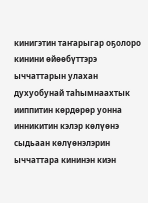кинигэтин таҥарыгар оҕолоро кинини өйөөбүттэрэ ыччаттарын улахан духуобунай таһымнаахтык ииппитин көрдөрөр уонна инникитин кэлэр көлүөнэ сыдьаан көлүөнэлэрин ыччаттара кининэн киэн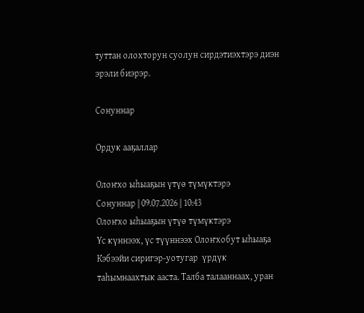туттан олохторун суолун сирдэтиэхтэрэ диэн эрэли биэрэр.

Сонуннар

Ордук ааҕаллар

Олоҥхо ыһыаҕын үтүө түмүктэрэ
Сонуннар | 09.07.2026 | 10:43
Олоҥхо ыһыаҕын үтүө түмүктэрэ
Үс күннээх, үс түүннээх Олоҥхобут ыһыаҕа Кэбээйи сиригэр-уотугар  үрдүк таһымнаахтык ааста. Талба талааннаах, уран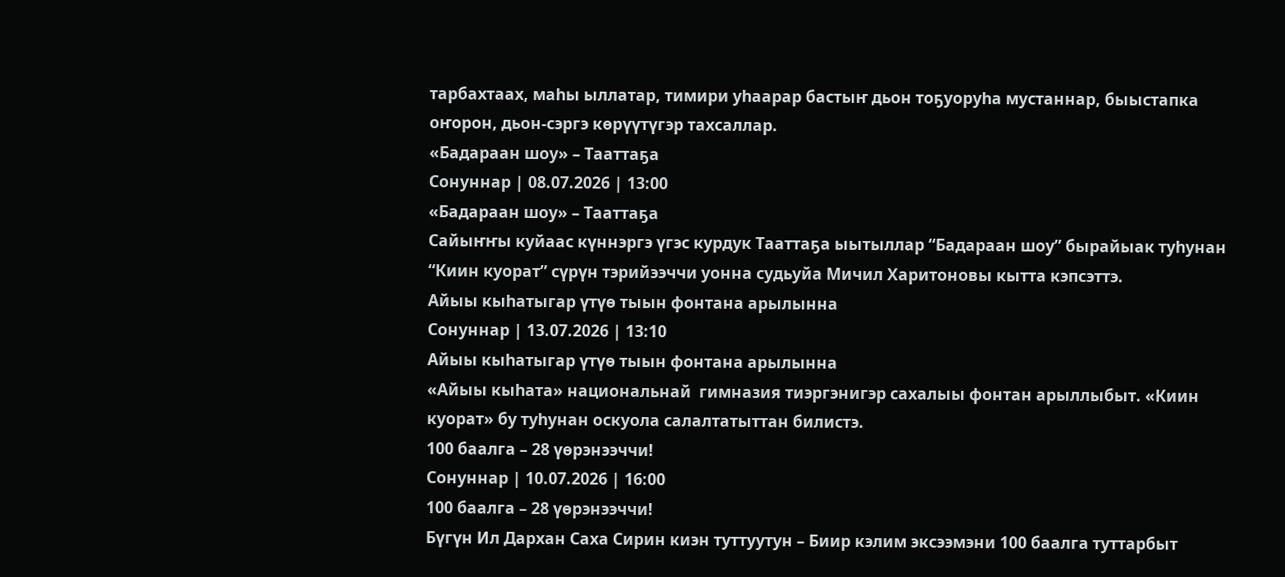тарбахтаах, маһы ыллатар, тимири уһаарар бастыҥ дьон тоҕуоруһа мустаннар, быыстапка оҥорон, дьон-сэргэ көрүүтүгэр тахсаллар.
«Бадараан шоу» – Тааттаҕа
Сонуннар | 08.07.2026 | 13:00
«Бадараан шоу» – Тааттаҕа
Сайыҥҥы куйаас күннэргэ үгэс курдук Тааттаҕа ыытыллар “Бадараан шоу” бырайыак туһунан “Киин куорат” сүрүн тэрийээччи уонна судьуйа Мичил Харитоновы кытта кэпсэттэ.
Айыы кыһатыгар үтүө тыын фонтана арылынна
Сонуннар | 13.07.2026 | 13:10
Айыы кыһатыгар үтүө тыын фонтана арылынна
«Айыы кыһата» национальнай  гимназия тиэргэнигэр сахалыы фонтан арыллыбыт. «Киин куорат» бу туһунан оскуола салалтатыттан билистэ.
100 баалга – 28 үөрэнээччи!
Сонуннар | 10.07.2026 | 16:00
100 баалга – 28 үөрэнээччи!
Бүгүн Ил Дархан Саха Сирин киэн туттуутун – Биир кэлим эксээмэни 100 баалга туттарбыт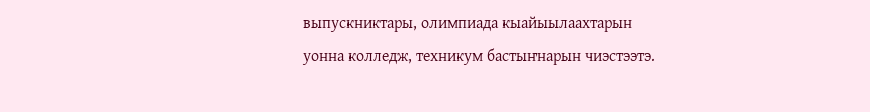выпускниктары, олимпиада кыайыылаахтарын уонна колледж, техникум бастыҥнарын чиэстээтэ.